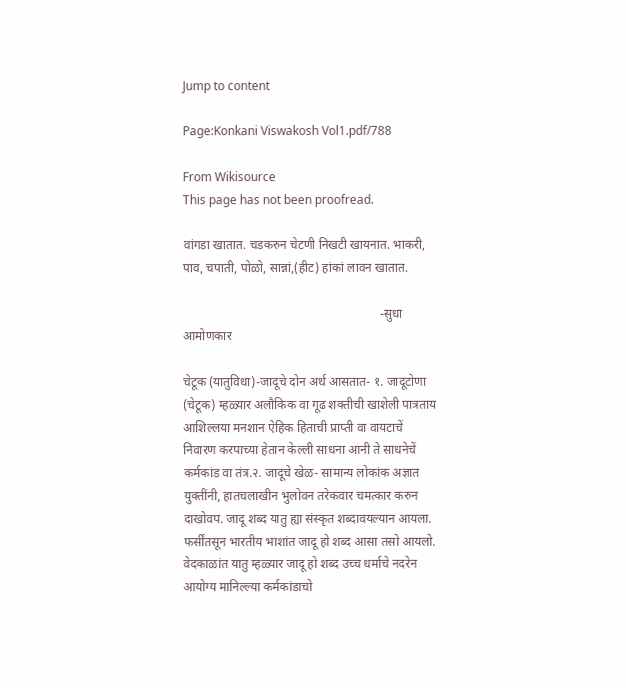Jump to content

Page:Konkani Viswakosh Vol1.pdf/788

From Wikisource
This page has not been proofread.

वांगडा खातात. चडकरुन चेटणी निखटी खायनात. भाकरी, पाव, चपाती, पोळो, सान्नां,(हीट) हांकां लावन खातात.

                                                               -सुधा आमोणकार

चेटूक (यातुविधा)-जादूचे दोन अर्थ आसतात- १. जादूटोणा (चेटूक) म्हळ्यार अलौकिक वा गूढ शक्तीची खाशेली पात्रताय आशिल्लया मनशान ऐहिक हिताची प्राप्ती वा वायटाचें निवारण करपाच्या हेतान केल्ली साधना आनी ते साधनेचें कर्मकांड वा तंत्र.२. जादूचे खेळ- सामान्य लोकांक अज्ञात युक्तींनी, हातचलाखीन भुलोवन तरेकवार चमत्कार करुन दाखोवप. जादू शब्द यातु ह्या संस्कृत शब्दावयल्यान आयला. फर्सींतसून भारतीय भाशांत जादू हो शब्द आसा तसो आयलो. वेदकाळांत यातु म्हळ्यार जादू हो शब्द उच्च धर्माचे नदरेन आयोग्य मानिल्ल्या कर्मकांडाचो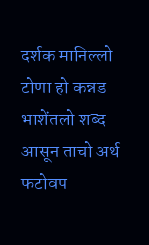दर्शक मानिल्लो टोणा हो कन्नड भाशेंतलो शब्द आसून ताचो अर्थ फटोवप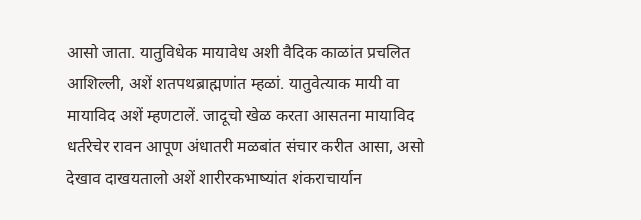आसो जाता. यातुविधेक मायावेध अशी वैदिक काळांत प्रचलित आशिल्ली, अशें शतपथब्राह्मणांत म्हळां. यातुवेत्याक मायी वा मायाविद अशें म्हणटालें. जादूचो खेळ करता आसतना मायाविद धर्तरेचेर रावन आपूण अंधातरी मळबांत संचार करीत आसा, असो देखाव दाखयतालो अशें शारीरकभाष्यांत शंकराचार्यान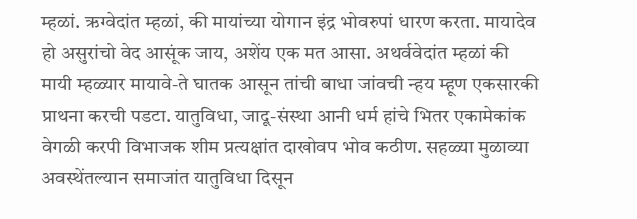म्हळां. ऋग्वेदांत म्हळां, की मायांच्या योगान इंद्र भोवरुपां धारण करता. मायादेव हो असुरांचो वेद आसूंक जाय, अशेंय एक मत आसा. अथर्ववेदांत म्हळां की मायी म्हळ्यार मायावे-ते घातक आसून तांची बाधा जांवची न्हय म्हूण एकसारकी प्राथना करची पडटा. यातुविधा, जादू-संस्था आनी धर्म हांचे भितर एकामेकांक वेगळी करपी विभाजक शीम प्रत्यक्षांत दाखोवप भोव कठीण. सहळ्या मुळाव्या अवस्थेंतल्यान समाजांत यातुविधा दिसून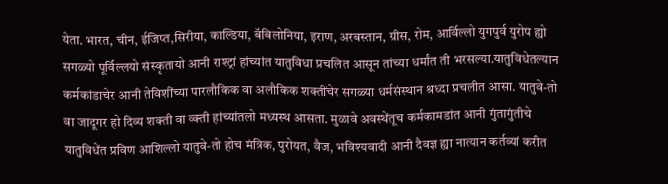येता. भारत, चीन, ईजिप्त,सिरीया, काल्डिया, बॅबिलोनिया, इराण, अरबस्तान, ग्रीस, रोम, आर्विल्लो युगपुर्व युरोप ह्यो सगळ्यो पूर्विल्लयो संस्कृतायो आनी राश्ट्रां हांच्यांत यातुविधा प्रचलित आसून तांच्या धर्मांत ती भरसल्या.यातुविधेतल्यान कर्मकांडाचेर आनी तेविशींच्या पारलौकिक वा अलौकिक शक्तींचेर सगळ्या धर्मसंस्थान श्रध्दा प्रचलीत आसा. यातुवे-तो वा जादूगर हो दिव्य शक्ती वा व्क्ती हांच्यांतलो मध्यस्थ आसता. मुळावे अवस्थेंतूच कर्मकामडांत आनी गुंतागुंतीचे यातुविधेंत प्रविण आशिल्लो यातुवे-तो होच मंत्रिक, पुरोयत, वैज, भविश्यवादी आनी दैवज्ञ ह्या नात्यान कर्तव्यां करीत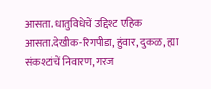आसता. धातुविधेचें उद्दिश्ट एहिक आसता.देखीक-रिगपीडा, हुंवार, दुकळ, ह्या संकश्टांचें निवारण, गरज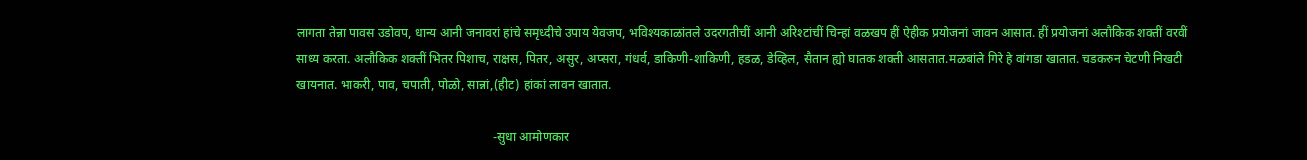लागता तेन्ना पावस उडोवप, धान्य आनी जनावरां हांचे समृध्दीचे उपाय येवजप, भविश्यकाळांतले उदरगतीचीं आनी अरिश्टांचीं चिन्हां वळखप हीं ऐहीक प्रयोजनां जावन आसात. हीं प्रयोजनां अलौकिक शक्तीं वरवीं साध्य करता. अलौकिक शक्तीं भितर पिशाच, राक्षस, पितर, असुर, अप्सरा, गंधर्व, डाकिणी-शाकिणी, हडळ, डेव्हिल, सैतान ह्यो घातक शक्ती आसतात.मळबांले गिरे हे वांगडा खातात. चडकरुन चेटणी निखटी खायनात. भाकरी, पाव, चपाती, पोळो, सान्नां,(हीट) हांकां लावन खातात.

                                                               -सुधा आमोणकार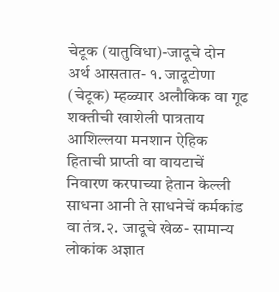चेटूक (यातुविधा)-जादूचे दोन अर्थ आसतात- १. जादूटोणा (चेटूक) म्हळ्यार अलौकिक वा गूढ शक्तीची खाशेली पात्रताय आशिल्लया मनशान ऐहिक हिताची प्राप्ती वा वायटाचें निवारण करपाच्या हेतान केल्ली साधना आनी ते साधनेचें कर्मकांड वा तंत्र.२. जादूचे खेळ- सामान्य लोकांक अज्ञात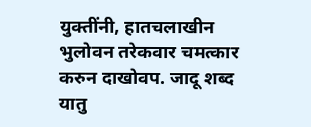युक्तींनी, हातचलाखीन भुलोवन तरेकवार चमत्कार करुन दाखोवप. जादू शब्द यातु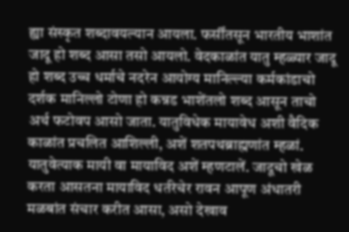ह्या संस्कृत शब्दावयल्यान आयला. फर्सींतसून भारतीय भाशांत जादू हो शब्द आसा तसो आयलो. वेदकाळांत यातु म्हळ्यार जादू हो शब्द उच्च धर्माचे नदरेन आयोग्य मानिल्ल्या कर्मकांडाचो दर्शक मानिल्लो टोणा हो कन्नड भाशेंतलो शब्द आसून ताचो अर्थ फटोवप आसो जाता. यातुविधेक मायावेध अशी वैदिक काळांत प्रचलित आशिल्ली, अशें शतपथब्राह्मणांत म्हळां. यातुवेत्याक मायी वा मायाविद अशें म्हणटालें. जादूचो खेळ करता आसतना मायाविद धर्तरेचेर रावन आपूण अंधातरी मळबांत संचार करीत आसा, असो देखाव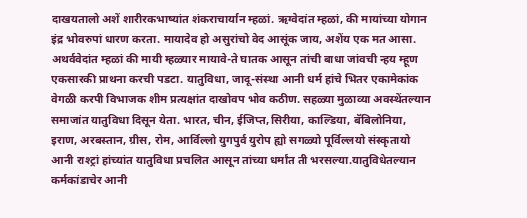दाखयतालो अशें शारीरकभाष्यांत शंकराचार्यान म्हळां. ऋग्वेदांत म्हळां, की मायांच्या योगान इंद्र भोवरुपां धारण करता. मायादेव हो असुरांचो वेद आसूंक जाय, अशेंय एक मत आसा. अथर्ववेदांत म्हळां की मायी म्हळ्यार मायावे-ते घातक आसून तांची बाधा जांवची न्हय म्हूण एकसारकी प्राथना करची पडटा. यातुविधा, जादू-संस्था आनी धर्म हांचे भितर एकामेकांक वेगळी करपी विभाजक शीम प्रत्यक्षांत दाखोवप भोव कठीण. सहळ्या मुळाव्या अवस्थेंतल्यान समाजांत यातुविधा दिसून येता. भारत, चीन, ईजिप्त,सिरीया, काल्डिया, बॅबिलोनिया, इराण, अरबस्तान, ग्रीस, रोम, आर्विल्लो युगपुर्व युरोप ह्यो सगळ्यो पूर्विल्लयो संस्कृतायो आनी राश्ट्रां हांच्यांत यातुविधा प्रचलित आसून तांच्या धर्मांत ती भरसल्या.यातुविधेतल्यान कर्मकांडाचेर आनी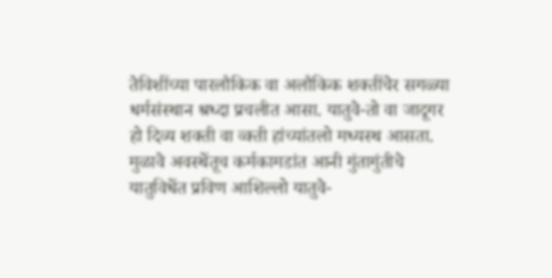तेविशींच्या पारलौकिक वा अलौकिक शक्तींचेर सगळ्या धर्मसंस्थान श्रध्दा प्रचलीत आसा. यातुवे-तो वा जादूगर हो दिव्य शक्ती वा व्क्ती हांच्यांतलो मध्यस्थ आसता. मुळावे अवस्थेंतूच कर्मकामडांत आनी गुंतागुंतीचे यातुविधेंत प्रविण आशिल्लो यातुवे-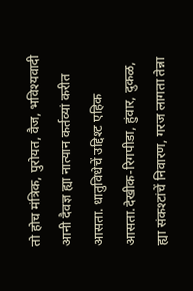तो होच मंत्रिक, पुरोयत, वैज, भविश्यवादी आनी दैवज्ञ ह्या नात्यान कर्तव्यां करीत आसता. धातुविधेचें उद्दिश्ट एहिक आसता.देखीक-रिगपीडा, हुंवार, दुकळ, ह्या संकश्टांचें निवारण, गरज लागता तेन्ना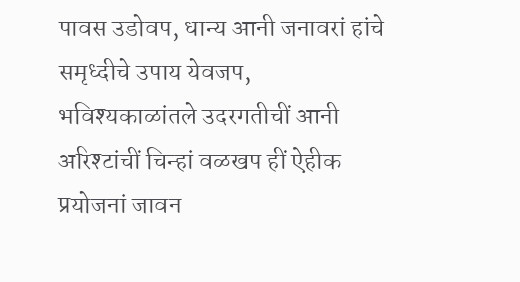पावस उडोवप, धान्य आनी जनावरां हांचे समृध्दीचे उपाय येवजप, भविश्यकाळांतले उदरगतीचीं आनी अरिश्टांचीं चिन्हां वळखप हीं ऐहीक प्रयोजनां जावन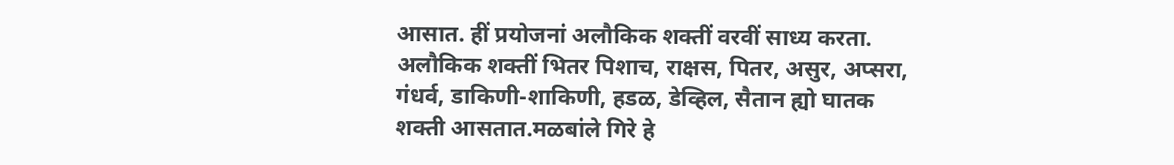आसात. हीं प्रयोजनां अलौकिक शक्तीं वरवीं साध्य करता. अलौकिक शक्तीं भितर पिशाच, राक्षस, पितर, असुर, अप्सरा, गंधर्व, डाकिणी-शाकिणी, हडळ, डेव्हिल, सैतान ह्यो घातक शक्ती आसतात.मळबांले गिरे हे